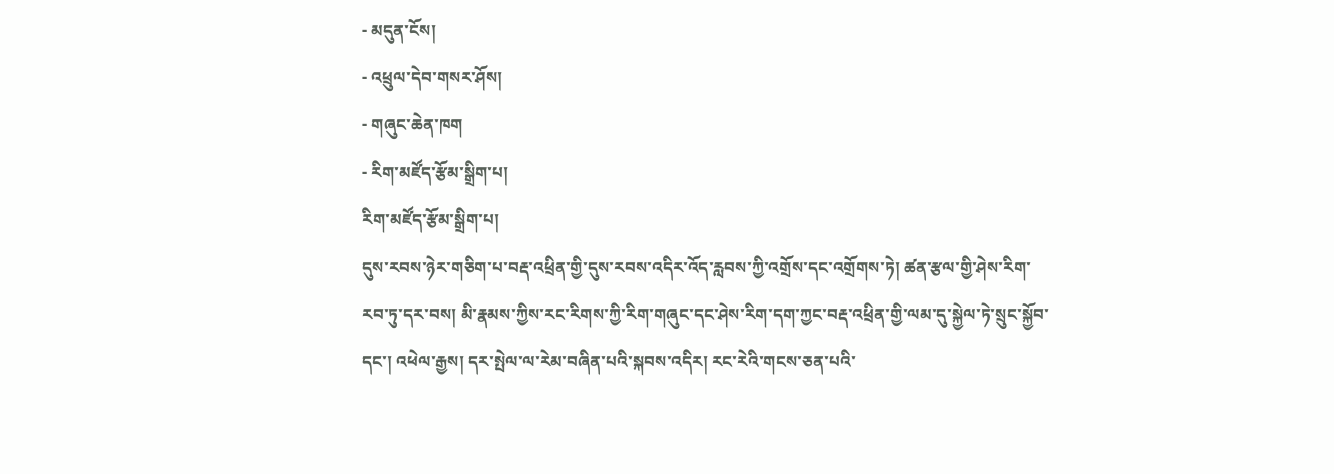- མདུན་ངོས།
- འཕྲུལ་དེབ་གསར་ཤོས།
- གཞུང་ཆེན་ཁག
- རིག་མཛོད་རྩོམ་སྒྲིག་པ།
རིག་མཛོད་རྩོམ་སྒྲིག་པ།
དུས་རབས་ཉེར་གཅིག་པ་བརྡ་འཕྲིན་གྱི་དུས་རབས་འདིར་འོད་རླབས་ཀྱི་འགྲོས་དང་འགྲོགས་ཏེ། ཚན་རྩལ་གྱི་ཤེས་རིག་རབ་ཏུ་དར་བས། མི་རྣམས་ཀྱིས་རང་རིགས་ཀྱི་རིག་གཞུང་དང་ཤེས་རིག་དག་ཀྱང་བརྡ་འཕྲིན་གྱི་ལམ་དུ་སྐྱེལ་ཏེ་སྲུང་སྐྱོབ་དང་། འཕེལ་རྒྱས། དར་སྤེལ་ལ་རེམ་བཞིན་པའི་སྐབས་འདིར། རང་རེའི་གངས་ཅན་པའི་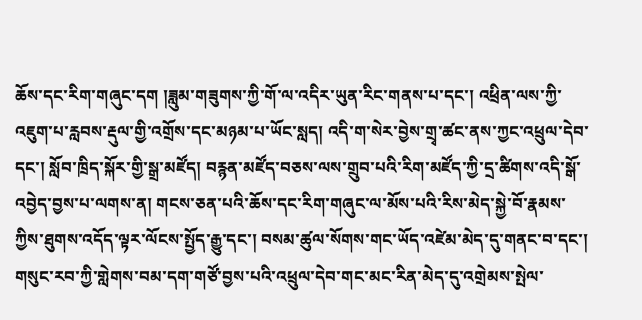ཆོས་དང་རིག་གཞུང་དག །ཟླུམ་གཟུགས་ཀྱི་གོ་ལ་འདིར་ཡུན་རིང་གནས་པ་དང་། འཕྲིན་ལས་ཀྱི་འཇུག་པ་རླབས་རྡུལ་གྱི་འགྲོས་དང་མཉམ་པ་ཡོང་སླད། འདི་ག་སེར་བྱེས་གྲྭ་ཚང་ནས་ཀྱང་འཕྲུལ་དེབ་དང་། སློབ་ཁྲིད་སྐོར་གྱི་སྒྲ་མཛོད། བརྙན་མཛོད་བཅས་ལས་གྲུབ་པའི་རིག་མཛོད་ཀྱི་དྲ་ཚིགས་འདི་སྒོ་འབྱེད་བྱས་པ་ལགས་ན། གངས་ཅན་པའི་ཆོས་དང་རིག་གཞུང་ལ་མོས་པའི་རིས་མེད་སྐྱེ་བོ་རྣམས་ཀྱིས་ཐུགས་འདོད་ལྟར་ལོངས་སྤྱོད་རྒྱུ་དང་། བསམ་ཚུལ་སོགས་གང་ཡོད་འཛེམ་མེད་དུ་གནང་བ་དང་། གསུང་རབ་ཀྱི་གླེགས་བམ་དག་གཙོ་བྱས་པའི་འཕྲུལ་དེབ་གང་མང་རིན་མེད་དུ་འགྲེམས་སྤེལ་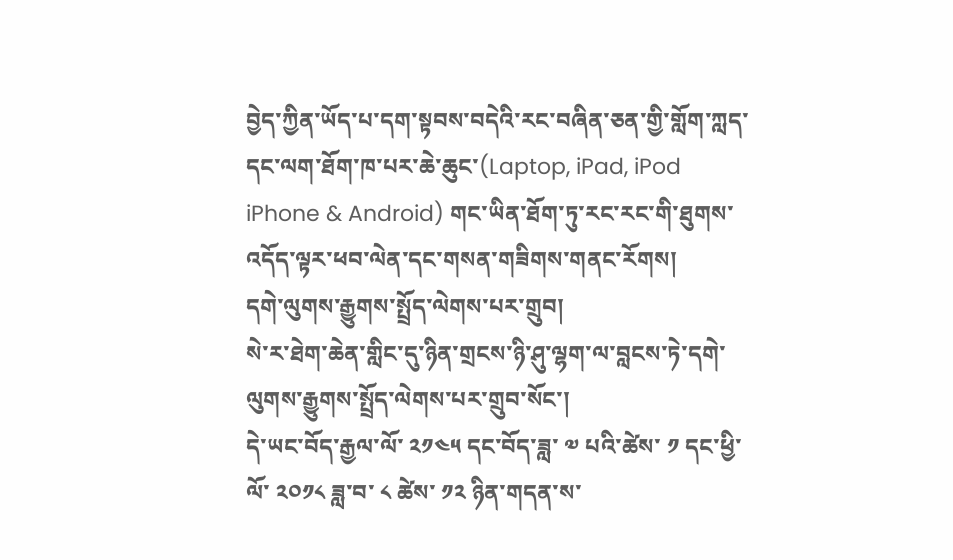བྱེད་ཀྱིན་ཡོད་པ་དག་སྟབས་བདེའི་རང་བཞིན་ཅན་གྱི་གློག་ཀླད་དང་ལག་ཐོག་ཁ་པར་ཆེ་ཆུང་(Laptop, iPad, iPod iPhone & Android) གང་ཡིན་ཐོག་ཏུ་རང་རང་གི་ཐུགས་འདོད་ལྟར་ཕབ་ལེན་དང་གསན་གཟིགས་གནང་རོགས།
དགེ་ལུགས་རྒྱུགས་སྤྲོད་ལེགས་པར་གྲུབ།
སེ་ར་ཐེག་ཆེན་གླིང་དུ་ཉིན་གྲངས་ཉི་ཤུ་ལྷག་ལ་བླངས་ཏེ་དགེ་ལུགས་རྒྱུགས་སྤྲོད་ལེགས་པར་གྲུབ་སོང་།
དེ་ཡང་བོད་རྒྱལ་ལོ་ ༢༡༤༥ དང་བོད་ཟླ་ ༧ པའི་ཚེས་ ༡ དང་ཕྱི་ལོ་ ༢༠༡༨ ཟླ་བ་ ༨ ཚེས་ ༡༢ ཉིན་གདན་ས་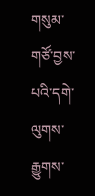གསུམ་གཙོ་བྱས་པའི་དགེ་ལུགས་རྒྱུགས་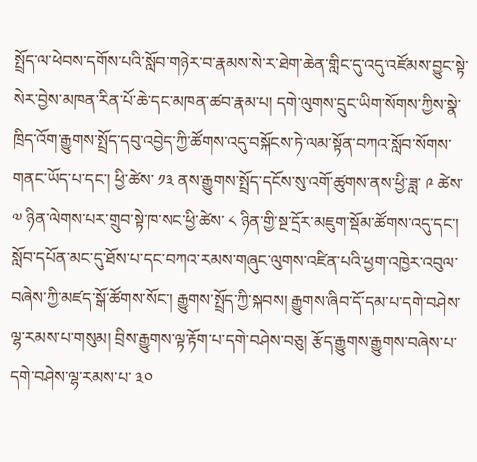སྤྲོད་ལ་ཕེབས་དགོས་པའི་སློབ་གཉེར་བ་རྣམས་སེ་ར་ཐེག་ཆེན་གླིང་དུ་འདུ་འཛོམས་བྱུང་སྟེ་སེར་བྱེས་མཁན་རིན་པོ་ཆེ་དང་མཁན་ཚབ་རྣམ་པ། དགེ་ལུགས་དྲུང་ཡིག་སོགས་ཀྱིས་སྣེ་ཁྲིད་འོག་རྒྱུགས་སྤྲོད་དབུ་འབྱེད་ཀྱི་ཚོགས་འདུ་བསྐོངས་ཏེ་ལམ་སྟོན་བཀའ་སློབ་སོགས་གནང་ཡོད་པ་དང་། ཕྱི་ཚེས་ ༡༣ ནས་རྒྱུགས་སྤྲོད་དངོས་སུ་འགོ་ཚུགས་ནས་ཕྱི་ཟླ་ ༩ ཚེས་ ༧ ཉིན་ལེགས་པར་གྲུབ་སྟེ་ཁ་སང་ཕྱི་ཚེས་ ༨ ཉིན་གྱི་སྔ་དྲོར་མཇུག་སྡོམ་ཚོགས་འདུ་དང་། སློབ་དཔོན་མང་དུ་ཐོས་པ་དང་བཀའ་རམས་གཞུང་ལུགས་འཛིན་པའི་ཕྱག་འཁྱེར་འབུལ་བཞེས་ཀྱི་མཛད་སྒོ་ཚོགས་སོང་། རྒྱུགས་སྤྲོད་ཀྱི་སྐབས། རྒྱུགས་ཞིབ་དོ་དམ་པ་དགེ་བཤེས་ལྷ་རམས་པ་གསུམ། བྲིས་རྒྱུགས་ལྟ་རྟོག་པ་དགེ་བཤེས་བཅུ། རྩོད་རྒྱུགས་རྒྱུགས་བཞེས་པ་དགེ་བཤེས་ལྷ་རམས་པ་ ༣༠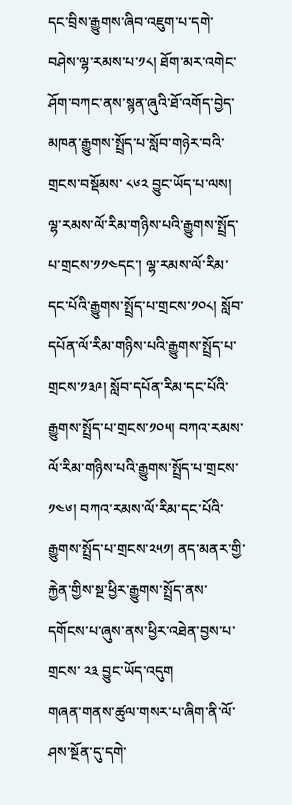དང་བྲིས་རྒྱུགས་ཞིབ་འཇུག་པ་དགེ་བཤེས་ལྷ་རམས་པ་༡༨། ཐོག་མར་འགེང་ཤོག་བཀང་ནས་སྙན་ཞུའི་ཐོ་འགོད་བྱེད་མཁན་རྒྱུགས་སྤྲོད་པ་སློབ་གཉེར་བའི་གྲངས་བསྡོམས་ ༨༦༢ བྱུང་ཡོད་པ་ལས། ལྷ་རམས་ལོ་རིམ་གཉིས་པའི་རྒྱུགས་སྤྲོད་པ་གྲངས་༡༡༤དང་། ལྷ་རམས་ལོ་རིམ་དང་པོའི་རྒྱུགས་སྤྲོད་པ་གྲངས་༡༠༨། སློབ་དཔོན་ལོ་རིམ་གཉིས་པའི་རྒྱུགས་སྤྲོད་པ་གྲངས་༡༣༩། སློབ་དཔོན་རིམ་དང་པོའི་རྒྱུགས་སྤྲོད་པ་གྲངས་༡༠༥། བཀའ་རམས་ལོ་རིམ་གཉིས་པའི་རྒྱུགས་སྤྲོད་པ་གྲངས་༡༤༦། བཀའ་རམས་ལོ་རིམ་དང་པོའི་རྒྱུགས་སྤྲོད་པ་གྲངས་༢༥༡། ནད་མནར་གྱི་རྐྱེན་གྱིས་སྔ་ཕྱིར་རྒྱུགས་སྤྲོད་ནས་དགོངས་པ་ཞུས་ནས་ཕྱིར་འཐེན་བྱས་པ་གྲངས་ ༢༣ བྱུང་ཡོད་འདུག
གཞན་གནས་ཚུལ་གསར་པ་ཞིག་ནི་ལོ་ཤས་སྔོན་དུ་དགེ་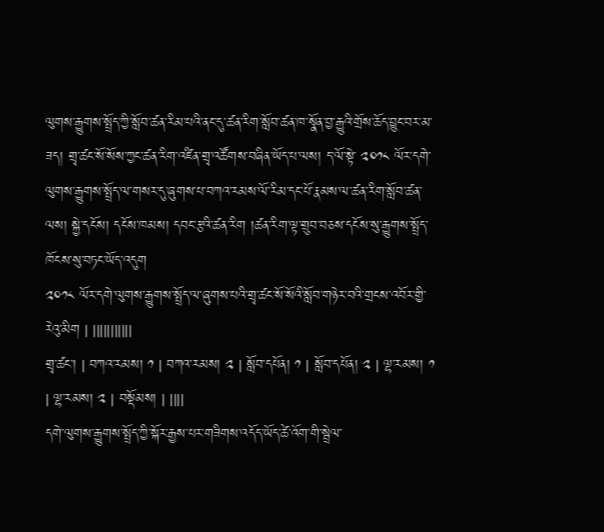ལུགས་རྒྱུགས་སྤྲོད་ཀྱི་སློབ་ཚན་རིམ་པའི་ནང་དུ་ཚན་རིག་སློབ་ཚན་ཁ་སྣོན་བྱ་རྒྱུའི་གྲོས་ཆོད་བྱུང་བར་མ་ཟད། གྲྭ་ཚང་སོ་སོས་ཀྱང་ཚན་རིག་འཛིན་གྲྭ་འཚོགས་བཞིན་ཡོད་པ་ལས། ད་ལོ་སྟེ་ ༢༠༡༨ ལོར་དགེ་ལུགས་རྒྱུགས་སྤྲོད་ལ་གསར་དུ་ཞུགས་པ་བཀའ་རམས་ལོ་རིམ་དང་པོ་རྣམས་ལ་ཚན་རིག་སློབ་ཚན་ལས། སྐྱེ་དངོས། དངོས་ཁམས། དབང་རྩའི་ཚན་རིག །ཚན་རིག་ལྟ་གྲུབ་བཅས་དངོས་སུ་རྒྱུགས་སྤྲོད་ཁོངས་སུ་བཏང་ཡོད་འདུག
༢༠༡༨ ལོར་དགེ་ལུགས་རྒྱུགས་སྤྲོད་ལ་ཞུགས་པའི་གྲྭ་ཚང་སོ་སོའི་སློབ་གཉེར་བའི་གྲངས་འབོར་གྱི་རེའུ་མིག | |||||||||||
གྲྭ་ཚང་། | བཀའ་རམས། ༡ | བཀའ་རམས། ༢ | སློབ་དཔོན། ༡ | སློབ་དཔོན། ༢ | ལྷ་རམས། ༡ | ལྷ་རམས། ༢ | བསྡོམས། | ||||
དགེ་ལུགས་རྒྱུགས་སྤྲོད་ཀྱི་སྐོར་རྒྱས་པར་གཟིགས་འདོད་ཡོད་ཚེ་འོག་གི་སྦྲེལ་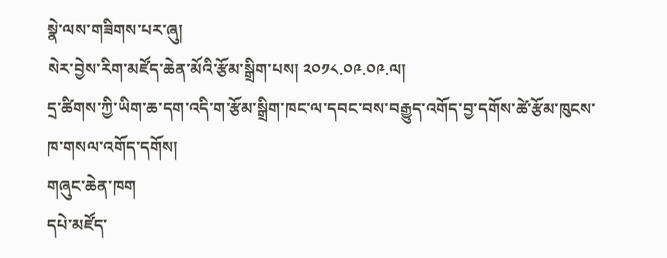སྣེ་ལས་གཟིགས་པར་ཞུ།
སེར་བྱེས་རིག་མཛོད་ཆེན་མོའི་རྩོམ་སྒྲིག་པས། ༢༠༡༨.༠༩.༠༩.ལ།
དྲ་ཚིགས་ཀྱི་ཡིག་ཆ་དག་འདི་ག་རྩོམ་སྒྲིག་ཁང་ལ་དབང་བས་བརྒྱུད་འགོད་བྱ་དགོས་ཚེ་རྩོམ་ཁུངས་ཁ་གསལ་འགོད་དགོས།
གཞུང་ཆེན་ཁག
དཔེ་མཛོད་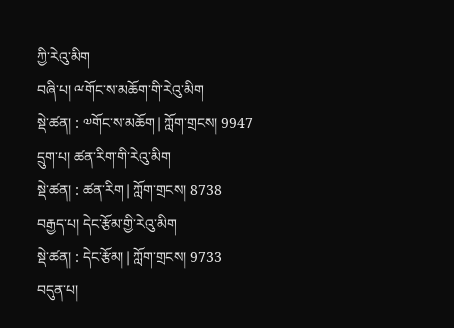ཀྱི་རེའུ་མིག
བཞི་པ། ྋགོང་ས་མཆོག་གི་རེའུ་མིག
སྡེ་ཚན། : ༧གོང་ས་མཆོག | ཀློག་གྲངས། 9947
དྲུག་པ། ཚན་རིག་གི་རེའུ་མིག
སྡེ་ཚན། : ཚན་རིག | ཀློག་གྲངས། 8738
བརྒྱད་པ། དེང་རྩོམ་གྱི་རེའུ་མིག
སྡེ་ཚན། : དེང་རྩོམ། | ཀློག་གྲངས། 9733
བདུན་པ།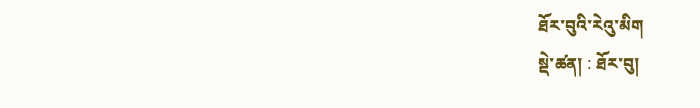ཐོར་བུའི་རེའུ་མིག
སྡེ་ཚན། : ཐོར་བུ།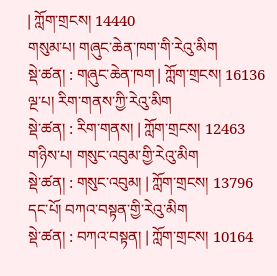| ཀློག་གྲངས། 14440
གསུམ་པ། གཞུང་ཆེན་ཁག་གི་རེའུ་མིག
སྡེ་ཚན། : གཞུང་ཆེན་ཁག | ཀློག་གྲངས། 16136
ལྔ་པ། རིག་གནས་ཀྱི་རེའུ་མིག
སྡེ་ཚན། : རིག་གནས། | ཀློག་གྲངས། 12463
གཉིས་པ། གསུང་འབུམ་གྱི་རེའུ་མིག
སྡེ་ཚན། : གསུང་འབུམ། | ཀློག་གྲངས། 13796
དང་པོ། བཀའ་བསྟན་གྱི་རེའུ་མིག
སྡེ་ཚན། : བཀའ་བསྟན། | ཀློག་གྲངས། 10164